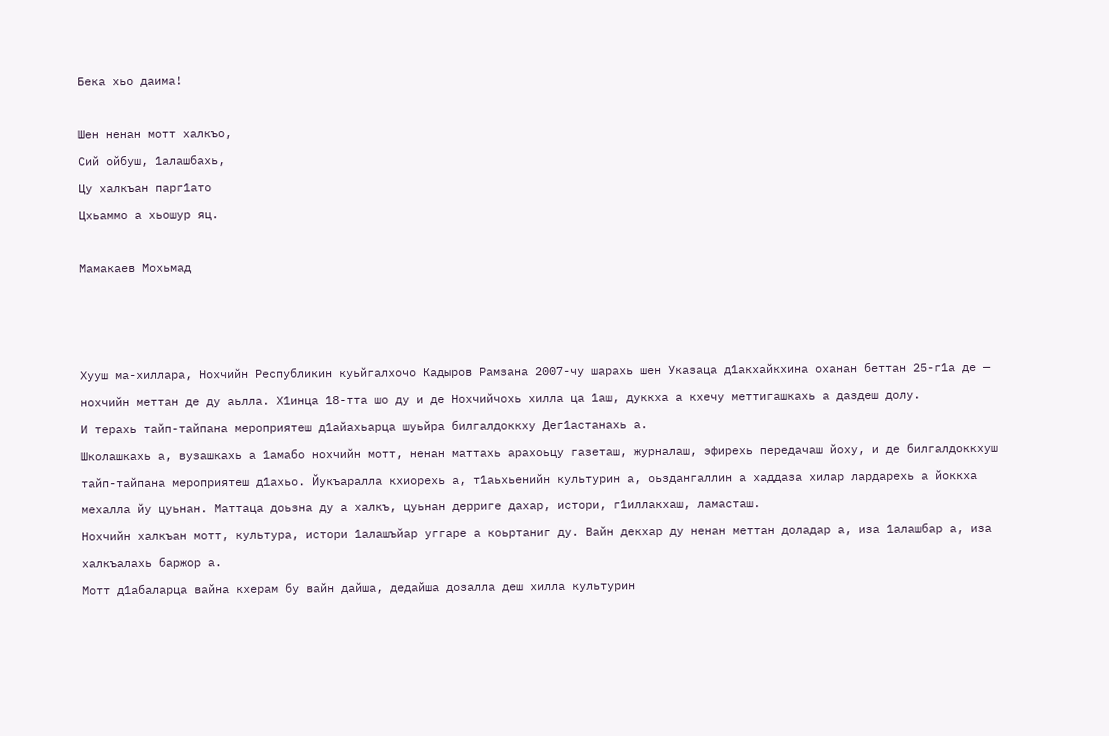Бека хьо даима!

Шен ненан мотт халкъо,
Сий ойбуш, 1алашбахь,
Цу халкъан парг1ато
Цхьаммо а хьошур яц.

Мамакаев Мохьмад



Хууш ма-хиллара, Нохчийн Республикин куьйгалхочо Кадыров Рамзана 2007-чу шарахь шен Указаца д1акхайкхина оханан беттан 25-г1а де — нохчийн меттан де ду аьлла. Х1инца 18-тта шо ду и де Нохчийчохь хилла ца 1аш, дуккха а кхечу меттигашкахь а даздеш долу.
И терахь тайп-тайпана мероприятеш д1айахьарца шуьйра билгалдоккху Дег1астанахь а.
Школашкахь а, вузашкахь а 1амабо нохчийн мотт, ненан маттахь арахоьцу газеташ, журналаш, эфирехь передачаш йоху, и де билгалдоккхуш тайп-тайпана мероприятеш д1ахьо. Йукъаралла кхиорехь а, т1аьхьенийн культурин а, оьздангаллин а хаддаза хилар лардарехь а йоккха мехалла йу цуьнан. Маттаца доьзна ду а халкъ, цуьнан дерриге дахар, истори, г1иллакхаш, ламасташ.
Нохчийн халкъан мотт, культура, истори 1алашъйар уггаре а коьртаниг ду. Вайн декхар ду ненан меттан доладар а, иза 1алашбар а, иза халкъалахь баржор а.
Мотт д1абаларца вайна кхерам бу вайн дайша, дедайша дозалла деш хилла культурин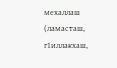мехаллаш (ламасташ, г1иллакхаш,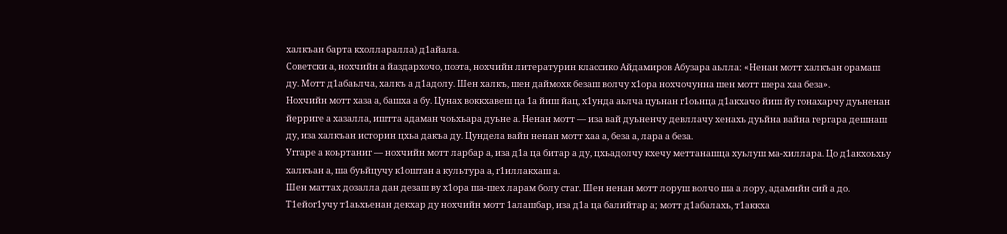халкъан барта кхолларалла) д1айала.
Советски а, нохчийн а йаздархочо, поэта, нохчийн литературин классико Айдамиров Абузара аьлла: «Ненан мотт халкъан орамаш ду. Мотт д1абаьлча, халкъ а д1адолу. Шен халкъ, шен даймохк безаш волчу х1ора нохчочунна шен мотт шера хаа беза».
Нохчийн мотт хаза а, башха а бу. Цунах воккхавеш ца 1а йиш йац, х1унда аьлча цуьнан г1оьнца д1акхачо йиш йу гонахарчу дуьненан йерриге а хазалла, иштта адаман чоьхьара дуьне а. Ненан мотт — иза вай дуьненчу девллачу хенахь дуьйна вайна гергара дешнаш ду, иза халкъан историн цхьа дакъа ду. Цундела вайн ненан мотт хаа а, беза а, лара а беза.
Уггаре а коьртаниг — нохчийн мотт ларбар а, иза д1а ца битар а ду, цхьадолчу кхечу меттанашца хуьлуш ма-хиллара. Цо д1акхоьхьу халкъан а, ша буьйцучу к1оштан а культура а, г1иллакхаш а.
Шен маттах дозалла дан дезаш ву х1ора ша-шех ларам болу стаг. Шен ненан мотт лоруш волчо ша а лору, адамийн сий а до. Т1ейог1учу т1аьхьенан декхар ду нохчийн мотт 1алашбар, иза д1а ца балийтар а; мотт д1абалахь, т1аккха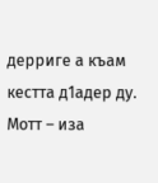дерриге а къам кестта д1адер ду.
Мотт – иза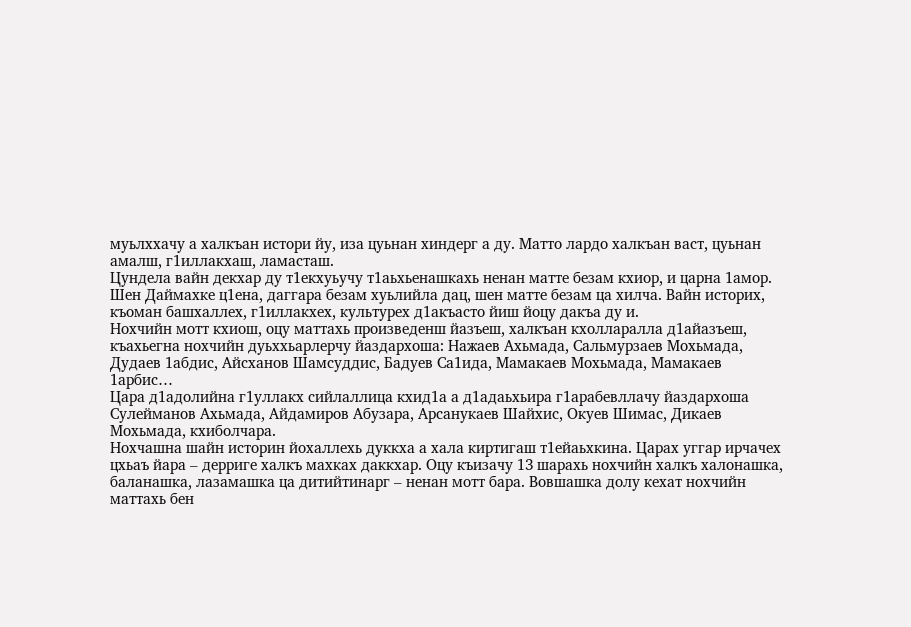муьлххачу а халкъан истори йу, иза цуьнан хиндерг а ду. Матто лардо халкъан васт, цуьнан амалш, г1иллакхаш, ламасташ.
Цундела вайн декхар ду т1екхуьучу т1аьхьенашкахь ненан матте безам кхиор, и царна 1амор. Шен Даймахке ц1ена, даггара безам хуьлийла дац, шен матте безам ца хилча. Вайн историх, къоман башхаллех, г1иллакхех, культурех д1акъасто йиш йоцу дакъа ду и.
Нохчийн мотт кхиош, оцу маттахь произведенш йазъеш, халкъан кхолларалла д1айазъеш, къахьегна нохчийн дуьххьарлерчу йаздархоша: Нажаев Ахьмада, Сальмурзаев Мохьмада, Дудаев 1абдис, Айсханов Шамсуддис, Бадуев Са1ида, Мамакаев Мохьмада, Мамакаев 1арбис…
Цара д1адолийна г1уллакх сийлаллица кхид1а а д1адаьхьира г1арабевллачу йаздархоша Сулейманов Ахьмада, Айдамиров Абузара, Арсанукаев Шайхис, Окуев Шимас, Дикаев Мохьмада, кхиболчара.
Нохчашна шайн историн йохаллехь дуккха а хала киртигаш т1ейаьхкина. Царах уггар ирчачех цхьаъ йара – дерриге халкъ махках даккхар. Оцу къизачу 13 шарахь нохчийн халкъ халонашка, баланашка, лазамашка ца дитийтинарг – ненан мотт бара. Вовшашка долу кехат нохчийн маттахь бен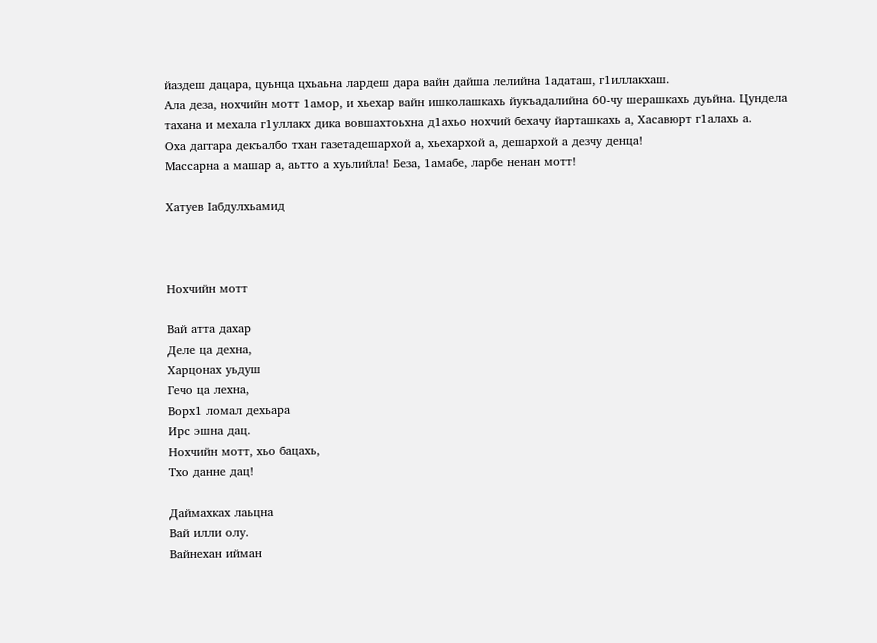йаздеш дацара, цуьнца цхьаьна лардеш дара вайн дайша лелийна 1адаташ, г1иллакхаш.
Ала деза, нохчийн мотт 1амор, и хьехар вайн ишколашкахь йукъадалийна 60-чу шерашкахь дуьйна. Цундела тахана и мехала г1уллакх дика вовшахтоьхна д1ахьо нохчий бехачу йарташкахь а, Хасавюрт г1алахь а.
Оха даггара декъалбо тхан газетадешархой а, хьехархой а, дешархой а дезчу денца!
Массарна а машар а, аьтто а хуьлийла! Беза, 1амабе, ларбе ненан мотт!

Хатуев Iабдулхьамид



Нохчийн мотт

Вай атта дахар
Деле ца дехна,
Харцонах уьдуш
Гечо ца лехна,
Ворх1 ломал дехьара
Ирс эшна дац.
Нохчийн мотт, хьо бацахь,
Тхо данне дац!

Даймахках лаьцна
Вай илли олу.
Вайнехан ийман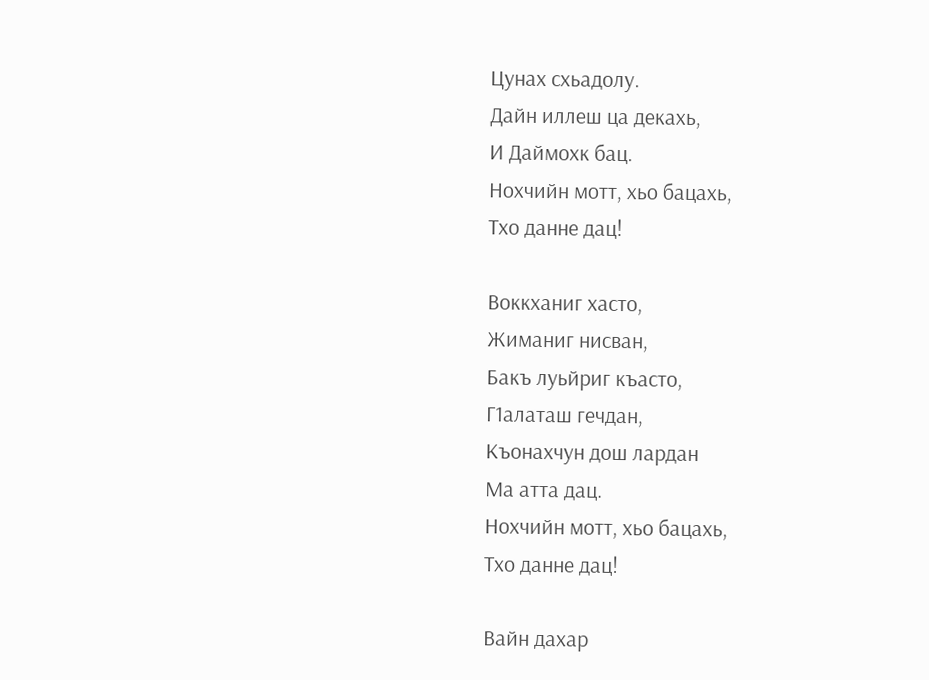Цунах схьадолу.
Дайн иллеш ца декахь,
И Даймохк бац.
Нохчийн мотт, хьо бацахь,
Тхо данне дац!

Воккханиг хасто,
Жиманиг нисван,
Бакъ луьйриг къасто,
Г1алаташ гечдан,
Къонахчун дош лардан
Ма атта дац.
Нохчийн мотт, хьо бацахь,
Тхо данне дац!

Вайн дахар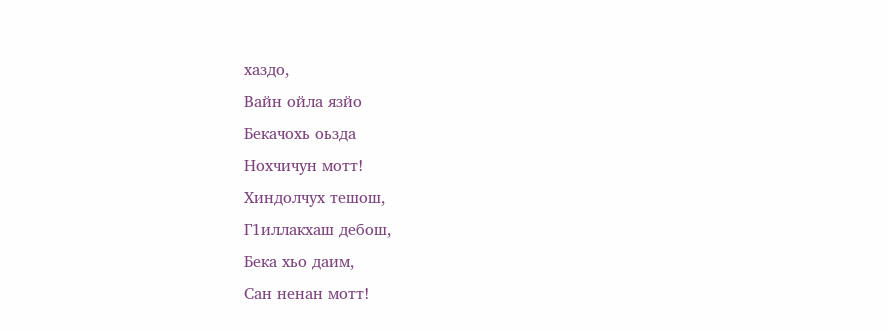хаздо,
Вайн ойла язйо
Бекачохь оьзда
Нохчичун мотт!
Хиндолчух тешош,
Г1иллакхаш дебош,
Бека хьо даим,
Сан ненан мотт!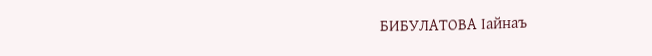БИБУЛАТОВА Iайнаъ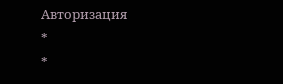Авторизация
*
*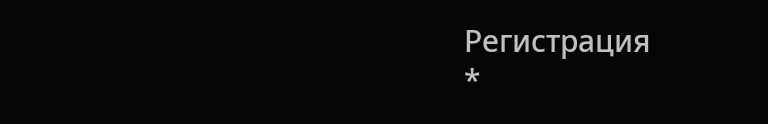Регистрация
*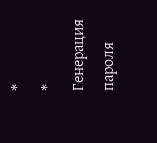*
*
Генерация пароля